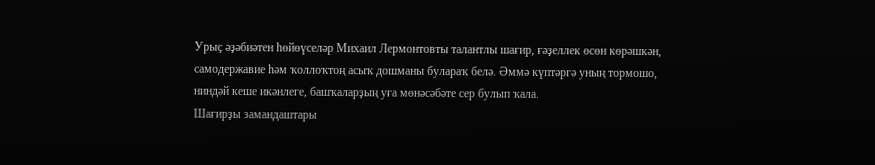Урыҫ әҙәбиәтен һөйөүселәр Михаил Лермонтовты талантлы шағир, ғәҙеллек өсөн көрәшкән, самодержавие һәм ҡоллоҡтоң асыҡ дошманы булараҡ белә. Әммә күптәргә уның тормошо, ниндәй кеше икәнлеге, башҡаларҙың уға мөнәсәбәте сер булып ҡала.
Шағирҙы замандаштары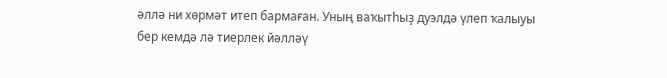әллә ни хөрмәт итеп бармаған. Уның ваҡытһыҙ дуэлдә үлеп ҡалыуы бер кемдә лә тиерлек йәлләү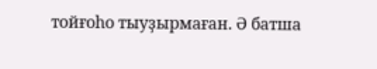тойғоһо тыуҙырмаған. Ә батша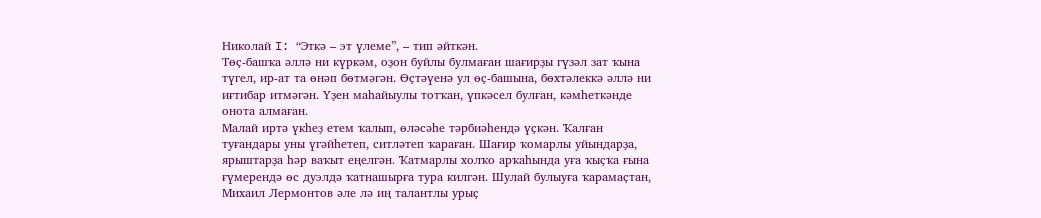Николай I: “Эткә – эт үлеме”, – тип әйткән.
Төҫ-башҡа әллә ни күркәм, оҙон буйлы булмаған шағирҙы гүзәл зат ҡына түгел, ир-ат та өнәп бөтмәгән. Өҫтәүенә ул өҫ-башына, бөхтәлеккә әллә ни иғтибар итмәгән. Үҙен маһайыулы тотҡан, үпкәсел булған, кәмһеткәнде онота алмаған.
Малай иртә үкһеҙ етем ҡалып, өләсәһе тәрбиәһендә үҫкән. Ҡалған туғандары уны үгәйһетеп, ситләтеп ҡараған. Шағир ҡомарлы уйындарҙа, ярыштарҙа һәр ваҡыт еңелгән. Ҡатмарлы холҡо арҡаһында уға ҡыҫҡа ғына ғүмерендә өс дуэлдә ҡатнашырға тура килгән. Шулай булыуға ҡарамаҫтан, Михаил Лермонтов әле лә иң талантлы урыҫ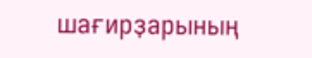шағирҙарының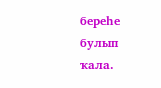береһе булып ҡала.